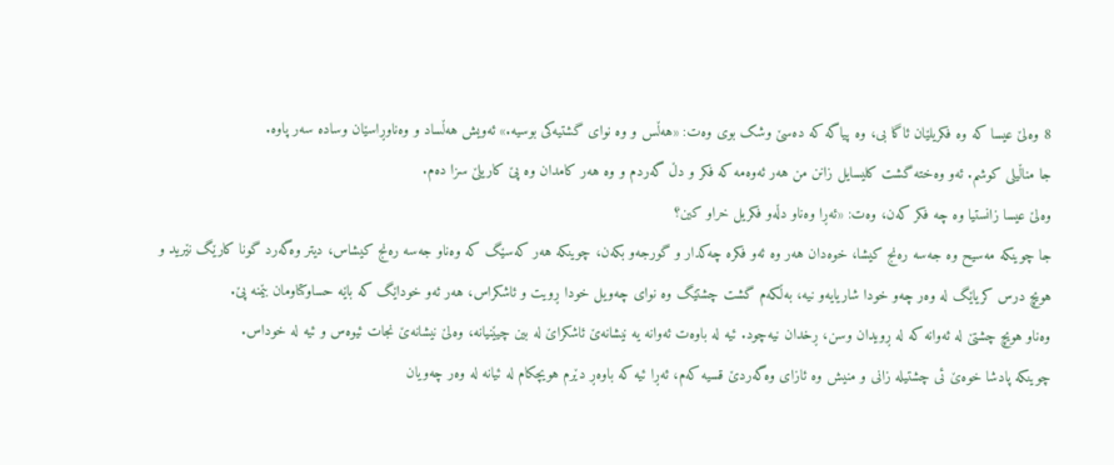8 وەلێ عیسا که وه فکریلێان ئاگا بی، وه پیاگه که دەسێ وشک بوی وەت: «هەڵس و وه نوای گشتیەکی بوسیه.» ئەویش هەڵساد و وەناوڕاسێان وساده سەر پاوه.
جا مناڵیلی کوشم. ئەو وەخته گشت کلیسایل زانن من هەر ئەوەمه که فکر و دڵ گەردم و وه هەر کامدان وه پێ کاریلێ سزا دەم.
وەلێ عیسا زانستیا وه چه فکر کەن، وەت: «ئەڕا وەناو دڵەو فکریل خراو کین؟
جا چوینکه مەسیح وه جەسه رەنج کیشا، خوەدان هەر وه ئەو فکره چەکدار و گورجەو بکەن، چوینکه هەر کەسێگ که وەناو جەسه رەنج کیشاس، دیتر وەگەرد گونا کارێگ نێرید و
هویچ درس کریاێگ له وەر چەو خودا شاریایەو نیه، بەڵکەم گشت چشتێگ وه نوای چەویل خودا ڕویت و ئاشکراس، هەر ئەو خوداێگ که باێه حساوکتاومان بێمنه پێ.
وەناو هویچ چشتێ له ئەوانه که له ڕویدان وسن، ڕخدان نیەچود. ئیه له باوەت ئەوانه یە نیشانەێ ئاشکراێ له بین چیێنیانه، وەلێ نیشانەێ نجات ئیوەس و ئیه له خوداس.
چوینکه پادشا خوەێ ئی چشتیله زانی و منیش وه ئازای وەگەردێ قسیه کەم، ئەڕا ئیه که باوەڕ دێرم هویچکام له ئیانه له وەر چەویان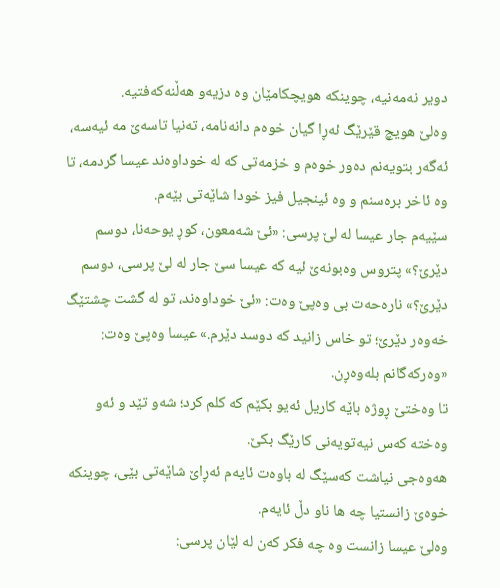دویر نەمەنیه، چوینکه هویچکامێان وه دزیەو هەڵنەکەفتیه.
وەلێ هویچ قێرێگ ئەڕا گیان خوەم دانەنامه، تەنیا تاسەێ مه ئیەسه، ئەگەر بتویەنم دەور خوەم و خزمەتی که له خوداوەند عیسا گردمه، تا وه ئاخر برەسنم و وه ئینجیل فیز خودا شاێەتی بێەم.
سێیەم جار عیسا له لێ پرسی: «ئێ شەمعون، کوڕ یوحەنا، دوسم دێرێ؟» پتروس وەبونەێ ئیه که عیسا سێ جار له لێ پرسی، دوسم دێرێ؟» نارەحەت بی وەپێ وەت: «ئێ خوداوەند، تو له گشت چشتێگ خەوەر دێرێ؛ تو خاس زانید که دوسد دێرم.» عیسا وەپێ وەت: «وەرکەگانم بلەوەڕن.
تا وەختێ ڕوژه باێه کاریل ئەیو بکێم که کلم کرد؛ شەو تێد و ئەو وەخته کەس نیەتویەنی کارێگ بکێ.
هەوەجی نیاشت کەسێگ له باوەت ئایەم ئەڕاێ شاێەتی بێی، چوینکه خوەێ زانستیا چه ها ناو دڵ ئایەم.
وەلێ عیسا زانست وه چه فکر کەن له لێان پرسی: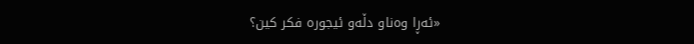«ئەڕا وەناو دڵەو ئیجوره فکر کین؟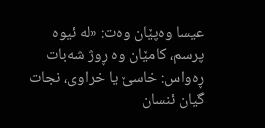عیسا وەپێان وەت: «له ئیوه پرسم، کامێان وه ڕوژ شەبات ڕەواس: خاسێ یا خراوی، نجات گیان ئنسان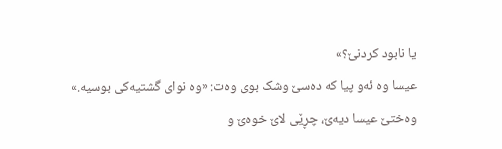یا نابود کردنێ؟»
عیسا وه ئەو پیا که دەسێ وشک بوی وەت: «وه نوای گشتیەکی بوسیه.»
وەختێ عیسا دیەێ، چڕێی لاێ خوەێ و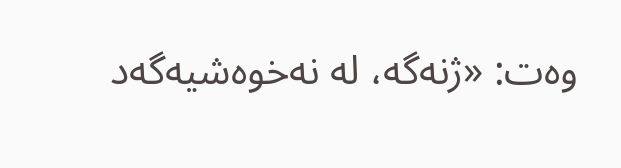وەت: «ژنەگه، له نەخوەشیەگەد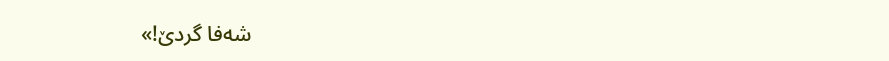شەفا گردێ!»